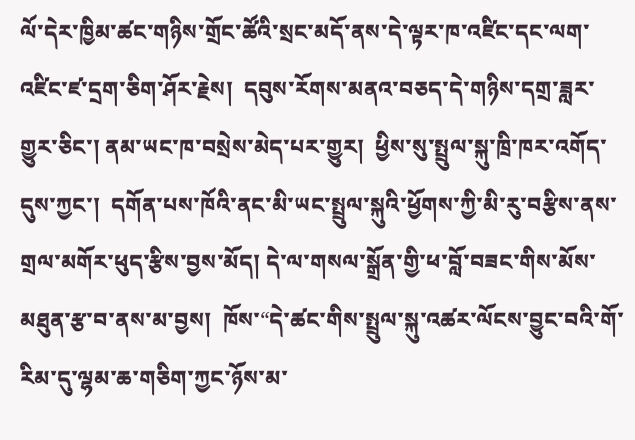ལོ་དེར་ཁྱིམ་ཚང་གཉིས་གྲོང་ཚོའི་སྲང་མདོ་ནས་དེ་ལྟར་ཁ་འཛིང་དང་ལག་འཛིང་ཛ་དྲག་ཅིག་ཤོར་རྗེས།  དབུས་རོགས་མནའ་བཅད་དེ་གཉིས་དགྲ་ཟླར་གྱུར་ཅིང་། ནམ་ཡང་ཁ་བསྲེས་མེད་པར་གྱུར།  ཕྱིས་སུ་སྤྲུལ་སྐུ་ཁྲི་ཁར་འགོད་དུས་ཀྱང་།  དགོན་པས་ཁོའི་ནང་མི་ཡང་སྤྲུལ་སྐུའི་ཕྱོགས་ཀྱི་མི་རུ་བརྩིས་ནས་གྲལ་མགོར་ཕུད་རྩིས་བྱས་མོད། དེ་ལ་གསལ་སྒྲོན་གྱི་ཕ་བློ་བཟང་གིས་མོས་མཐུན་རྩ་བ་ནས་མ་བྱས།  ཁོས་“དེ་ཚང་གིས་སྤྲུལ་སྐུ་འཚར་ལོངས་བྱུང་བའི་གོ་རིམ་དུ་ལྷམ་ཆ་གཅིག་ཀྱང་ཉོས་མ་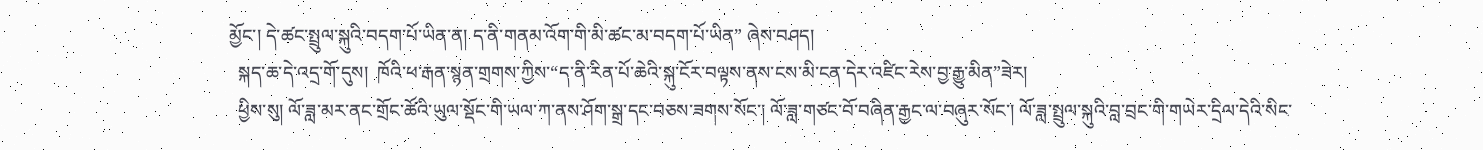མྱོང་། དེ་ཚང་སྤྲུལ་སྐུའི་བདག་པོ་ཡིན་ན། ད་ནི་གནམ་འོག་གི་མི་ཚང་མ་བདག་པོ་ཡིན” ཞེས་བཤད།
  སྐད་ཆ་དེ་འདྲ་གོ་དུས།  ཁོའི་ཕ་རྒན་སྙན་གྲགས་ཀྱིས་“ད་ནི་རིན་པོ་ཆེའི་སྐུ་ངོར་བལྟས་ནས་ངས་མི་ངན་དེར་འཛིང་རེས་བྱ་རྒྱུ་མིན”ཟེར།
  ཕྱིས་སུ། ལོ་ཟླ་མར་ནང་གྲོང་ཚོའི་ཡུལ་སྡོང་གི་ཡལ་ཀ་ནས་ཤོག་སྒྲ་དང་བཅས་ཟགས་སོང་། ལོ་ཟླ་གཙང་བོ་བཞིན་རྒྱང་ལ་བཞུར་སོང་། ལོ་ཟླ་སྤྲུལ་སྐུའི་བླ་བྲང་གི་གཡེར་དྲིལ་དེའི་སིང་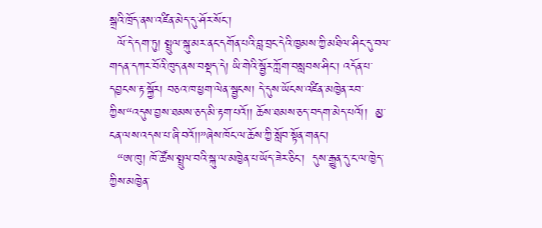སྒྲའི་ཁྲོད་ནས་འཛིན་མེད་དུ་ཤོར་སོང་།
  ལོ་དེ་དག་ཏུ། སྤྲུལ་སྐུ་མར་ནང་དགོན་པའི་བླ་བྲང་དེའི་ཁྱམས་ཀྱི་མཐིལ་ཤིང་དུ་བལ་གདན་དཀར་བོའི་ཁུད་ནས་བསྡད་དེ། ཡི་གེའི་སྦྱོར་ཀློག་བསླབས་ཤིང་། འདོན་པ་དབྱངས་རྟ་སྐྱོར། བཅའ་ཁ་ཕྱག་ལེན་སྦྱངས། དེ་དུས་ཡོངས་འཛིན་མཁྱེན་རབ་ཀྱིས་“འདུས་བྱས་ཐམས་ཅད་མི་རྟག་པའོ།། ཆོས་ཐམས་ཅད་བདག་མེད་པའོ།།  མྱ་ངན་ལས་འདས་པ་ཞི་བའོ།།”ཞེས་ཁོང་ལ་ཆོས་ཀྱི་སློབ་སྟོན་གནང་།
  “ཨ་ཁུ། ཁོ་ཚོས་སྤྲུལ་བའི་སྐུ་ལ་མཁྱེན་པ་ཡོད་ཟེར་ཅིང་།  དུས་རྒྱུན་དུ་ང་ལ་ཁྱེད་ཀྱིས་མཁྱེན་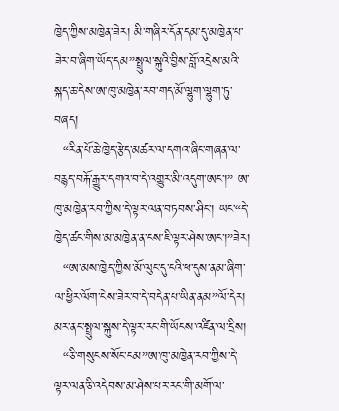ཁྱེད་ཀྱིས་མཁྱེན་ཟེར། མི་གཞིར་དོན་དམ་དུ་མཁྱེན་པ་ཟེར་བ་ཞིག་ཡོད་དམ”སྤྲུལ་སྐུའི་བྱིས་བློ་འདྲེས་མའི་སྐད་ཆ་དེས་ཨ་ཁུ་མཁྱེན་རབ་གད་མོ་ལྷུག་ལྷུག་ཏུ་བཞད།
  “རིན་པོ་ཆེ་ཁྱེད་རྩེད་མཚར་ལ་དགའ་ཞིང་གཞན་ལ་བརྙད་བརྐོ་རྒྱུར་དགའ་བ་དེ་འགྱུར་མི་འདུག་ཨང་།” ཨ་ཁུ་མཁྱེན་རབ་ཀྱིས་དེ་ལྟར་ལན་བཏབས་ཤིང་། ཡང་“དེ་ཁྱེད་ཚང་གིས་མ་མཁྱེན་ན་ངས་ཇི་ལྟར་ཤེས་ཨང་།”ཟེར།
  “ཨ་མས་ཁྱེད་ཀྱིས་མོ་ལུང་དུ་ངའི་ཕ་དུས་ནམ་ཞིག་ལ་ཕྱིར་ལོག་ངེས་ཟེར་བ་དེ་བདེན་པ་ཡིན་ནམ”ལོ་དེར། མར་ནང་སྤྲུལ་སྐུས་དེ་ལྟར་རང་གི་ཡོངས་འཛིན་ལ་དྲིས།
  “ཅི་གསུངས་སོང་ངམ”ཨ་ཁུ་མཁྱེན་རབ་ཀྱིས་དེ་ལྟར་ལན་ཅི་འདེབས་མ་ཤེས་པར་རང་གི་མགོ་ལ་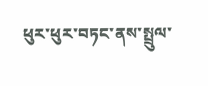ཕུར་ཕུར་བཏང་ནས་སྤྲུལ་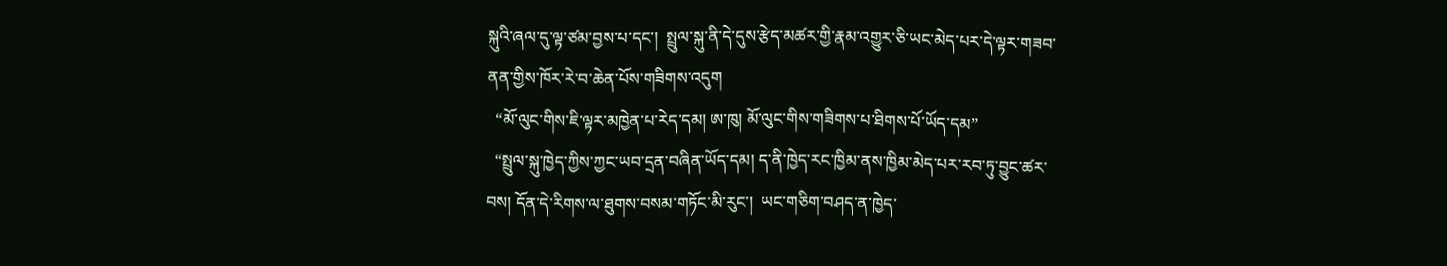སྐུའི་ཞལ་དུ་ལྟ་ཙམ་བྱས་པ་དང་།  སྤྲུལ་སྐུ་ནི་དེ་དུས་རྩེད་མཚར་གྱི་རྣམ་འགྱུར་ཅི་ཡང་མེད་པར་དེ་ལྟར་གཟབ་ནན་གྱིས་ཁོར་རེ་བ་ཆེན་པོས་གཟིགས་འདུག
  “མོ་ལུང་གིས་ཇི་ལྟར་མཁྱེན་པ་རེད་དམ། ཨ་ཁུ། མོ་ལུང་གིས་གཟིགས་པ་ཐིགས་པོ་ཡོད་དམ”
  “སྤྲུལ་སྐུ་ཁྱེད་ཀྱིས་ཀྱང་ཡབ་དྲན་བཞིན་ཡོད་དམ། ད་ནི་ཁྱེད་རང་ཁྱིམ་ནས་ཁྱིམ་མེད་པར་རབ་ཏུ་བྱུང་ཚར་བས། དོན་དེ་རིགས་ལ་ཐུགས་བསམ་གཏོང་མི་རུང་།  ཡང་གཅིག་བཤད་ན་ཁྱེད་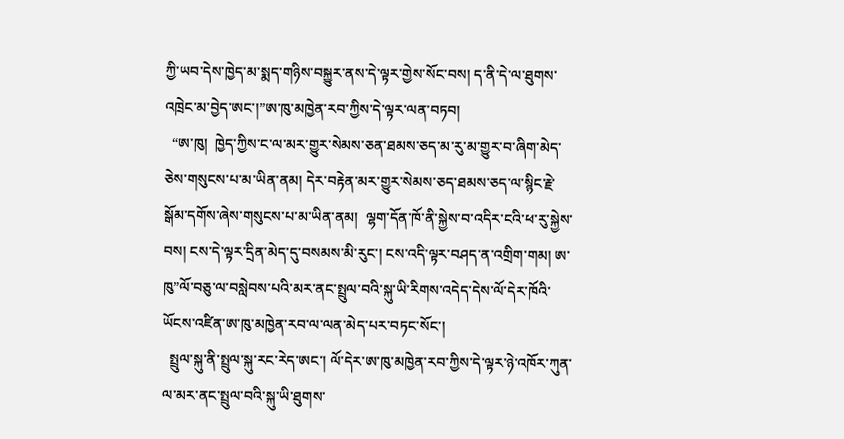ཀྱི་ཡབ་དེས་ཁྱེད་མ་སྨད་གཉིས་བསྐྱུར་ནས་དེ་ལྟར་གྱེས་སོང་བས། ད་ནི་དེ་ལ་ཐུགས་འཁྲེང་མ་བྱེད་ཨང་།”ཨ་ཁུ་མཁྱེན་རབ་ཀྱིས་དེ་ལྟར་ལན་བཏབ།
  “ཨ་ཁུ།  ཁྱེད་ཀྱིས་ང་ལ་མར་གྱུར་སེམས་ཅན་ཐམས་ཅད་མ་རུ་མ་གྱུར་བ་ཞིག་མེད་ཅེས་གསུངས་པ་མ་ཡིན་ནམ། དེར་བརྟེན་མར་གྱུར་སེམས་ཅད་ཐམས་ཅད་ལ་སྙིང་རྗེ་སྒོམ་དགོས་ཞེས་གསུངས་པ་མ་ཡིན་ནམ།  ལྷག་དོན་ཁོ་ནི་སྐྱེས་བ་འདིར་ངའི་ཕ་རུ་སྐྱེས་བས། ངས་དེ་ལྟར་དྲིན་མེད་དུ་བསམས་མི་རུང་། ངས་འདི་ལྟར་བཤད་ན་འགྲིག་གམ། ཨ་ཁུ”ལོ་བཅུ་ལ་བསླེབས་པའི་མར་ནང་སྤྲུལ་བའི་སྐུ་ཡི་རིགས་འདེད་དེས་ལོ་དེར་ཁོའི་ཡོངས་འཛིན་ཨ་ཁུ་མཁྱེན་རབ་ལ་ལན་མེད་པར་བཏང་སོང་།
  སྤྲུལ་སྐུ་ནི་སྤྲུལ་སྐུ་རང་རེད་ཨང་། ལོ་དེར་ཨ་ཁུ་མཁྱེན་རབ་ཀྱིས་དེ་ལྟར་ཉེ་འཁོར་ཀུན་ལ་མར་ནང་སྤྲུལ་བའི་སྐུ་ཡི་ཐུགས་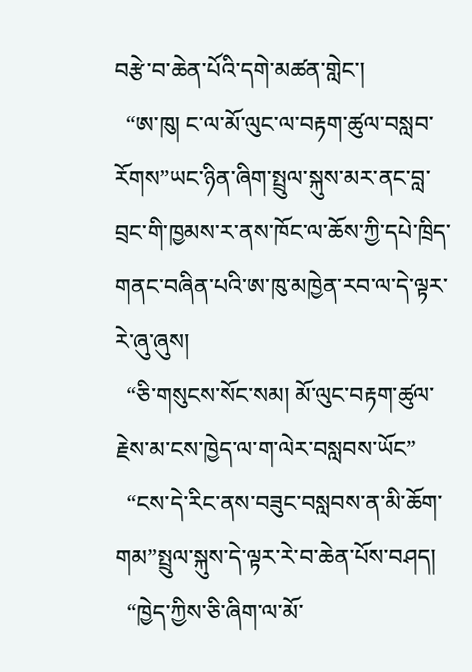བརྩེ་བ་ཆེན་པོའི་དགེ་མཚན་གླེང་།
  “ཨ་ཁུ། ང་ལ་མོ་ལུང་ལ་བརྟག་ཚུལ་བསླབ་རོགས”ཡང་ཉིན་ཞིག་སྤྲུལ་སྐུས་མར་ནང་བླ་བྲང་གི་ཁྱམས་ར་ནས་ཁོང་ལ་ཆོས་ཀྱི་དཔེ་ཁྲིད་གནང་བཞིན་པའི་ཨ་ཁུ་མཁྱེན་རབ་ལ་དེ་ལྟར་རེ་ཞུ་ཞུས།
  “ཅི་གསུངས་སོང་སམ། མོ་ལུང་བརྟག་ཚུལ་རྗེས་མ་ངས་ཁྱེད་ལ་ག་ལེར་བསླབས་ཡོང”
  “ངས་དེ་རིང་ནས་བཟུང་བསླབས་ན་མི་ཆོག་གམ”སྤྲུལ་སྐུས་དེ་ལྟར་རེ་བ་ཆེན་པོས་བཤད།
  “ཁྱེད་ཀྱིས་ཅི་ཞིག་ལ་མོ་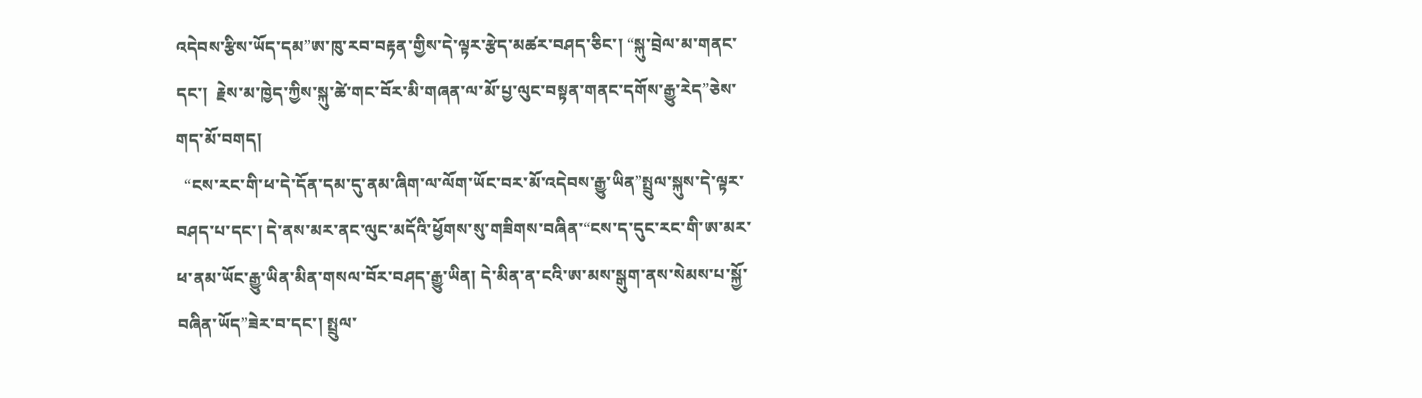འདེབས་རྩིས་ཡོད་དམ”ཨ་ཁུ་རབ་བརྟན་གྱིས་དེ་ལྟར་རྩེད་མཚར་བཤད་ཅིང་། “སྐུ་བྲེལ་མ་གནང་དང་།  རྗེས་མ་ཁྱེད་ཀྱིས་སྐུ་ཚེ་གང་བོར་མི་གཞན་ལ་མོ་པྱ་ལུང་བསྟན་གནང་དགོས་རྒྱུ་རེད”ཅེས་གད་མོ་བགད།
  “ངས་རང་གི་ཕ་དེ་དོན་དམ་དུ་ནམ་ཞིག་ལ་ལོག་ཡོང་བར་མོ་འདེབས་རྒྱུ་ཡིན”སྤྲུལ་སྐུས་དེ་ལྟར་བཤད་པ་དང་། དེ་ནས་མར་ནང་ལུང་མདོའི་ཕྱོགས་སུ་གཟིགས་བཞིན་“ངས་ད་དུང་རང་གི་ཨ་མར་ཕ་ནམ་ཡོང་རྒྱུ་ཡིན་མིན་གསལ་བོར་བཤད་རྒྱུ་ཡིན། དེ་མིན་ན་ངའི་ཨ་མས་སྒུག་ནས་སེམས་པ་སྐྱོ་བཞིན་ཡོད”ཟེར་བ་དང་། སྤྲུལ་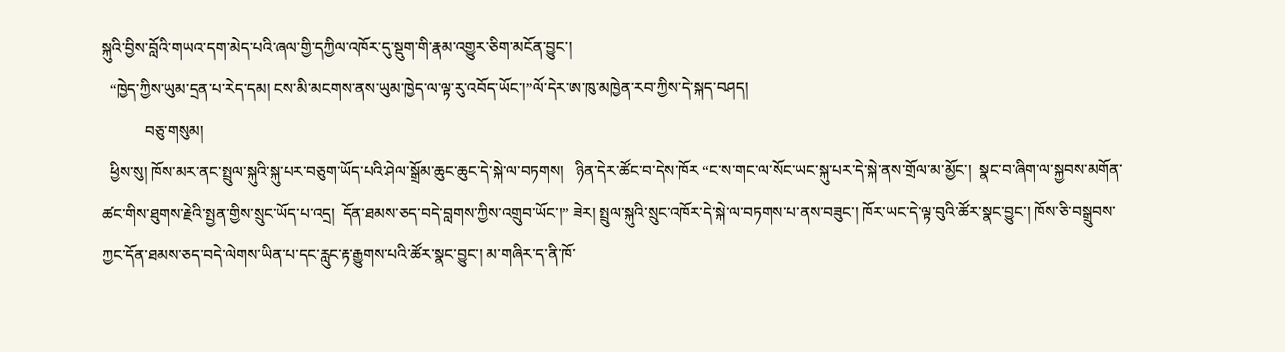སྐུའི་བྱིས་བློའི་གཡའ་དག་མེད་པའི་ཞལ་གྱི་དཀྱིལ་འཁོར་དུ་སྡུག་གི་རྣམ་འགྱུར་ཅིག་མངོན་བྱུང་།
  “ཁྱེད་ཀྱིས་ཡུམ་དྲན་པ་རེད་དམ། ངས་མི་མངགས་ནས་ཡུམ་ཁྱེད་ལ་ལྟ་རུ་འབོད་ཡོང་།”ལོ་དེར་ཨ་ཁུ་མཁྱེན་རབ་ཀྱིས་དེ་སྐད་བཤད།
           བཅུ་གསུམ།
  ཕྱིས་སུ། ཁོས་མར་ནང་སྤྲུལ་སྐུའི་སྐུ་པར་བཅུག་ཡོད་པའི་ཤེལ་སྒྲོམ་ཆུང་ཆུང་དེ་སྐེ་ལ་བཏགས།   ཉིན་དེར་ཚོང་བ་དེས་ཁོར “ང་ས་གང་ལ་སོང་ཡང་སྐུ་པར་དེ་སྐེ་ནས་གྲོལ་མ་མྱོང་།  སྣང་བ་ཞིག་ལ་སྐྱབས་མགོན་ཚང་གིས་ཐུགས་རྗེའི་སྤྱན་གྱིས་སྲུང་ཡོད་པ་འདྲ།  དོན་ཐམས་ཅད་བདེ་བླགས་ཀྱིས་འགྲུབ་ཡོང་།” ཟེར། སྤྲུལ་སྐུའི་སྲུང་འཁོར་དེ་སྐེ་ལ་བཏགས་པ་ནས་བཟུང་། ཁོར་ཡང་དེ་ལྟ་བུའི་ཚོར་སྣང་བྱུང་། ཁོས་ཅི་བསྒྲུབས་ཀྱང་དོན་ཐམས་ཅད་བདེ་ལེགས་ཡིན་པ་དང་རླུང་རྟ་རྒྱུགས་པའི་ཚོར་སྣང་བྱུང་། མ་གཞིར་ད་ནི་ཁོ་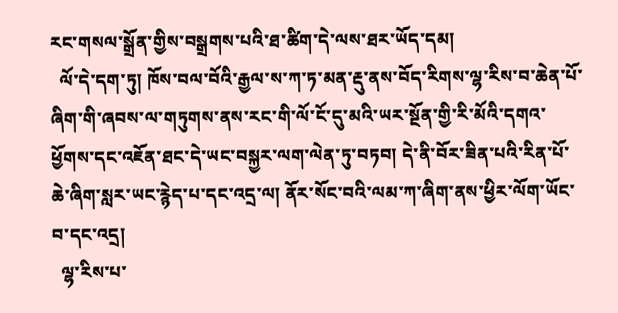རང་གསལ་སྒྲོན་གྱིས་བསྒྲགས་པའི་ཐ་ཚིག་དེ་ལས་ཐར་ཡོད་དམ།
  ལོ་དེ་དག་ཏུ། ཁོས་བལ་བོའི་རྒྱལ་ས་ཀ་ཏ་མན་རྡུ་ནས་བོད་རིགས་ལྷ་རིས་བ་ཆེན་པོ་ཞིག་གི་ཞབས་ལ་གཏུགས་ནས་རང་གི་ལོ་ངོ་དུ་མའི་ཡར་སྔོན་གྱི་རི་མོའི་དགའ་ཕྱོགས་དང་འཇོན་ཐང་དེ་ཡང་བསྐྱར་ལག་ལེན་ཏུ་བཏབ། དེ་ནི་བོར་ཟིན་པའི་རིན་པོ་ཆེ་ཞིག་སླར་ཡང་རྙེད་པ་དང་འདྲ་ལ། ནོར་སོང་བའི་ལམ་ཀ་ཞིག་ནས་ཕྱིར་ལོག་ཡོང་བ་དང་འདྲ།
  ལྷ་རིས་པ་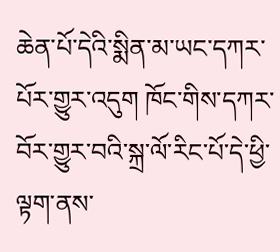ཆེན་པོ་དེའི་སྨིན་མ་ཡང་དཀར་པོར་གྱུར་འདུག ཁོང་གིས་དཀར་བོར་གྱུར་བའི་སྐྲ་ལོ་རིང་པོ་དེ་ཕྱི་ལྟག་ནས་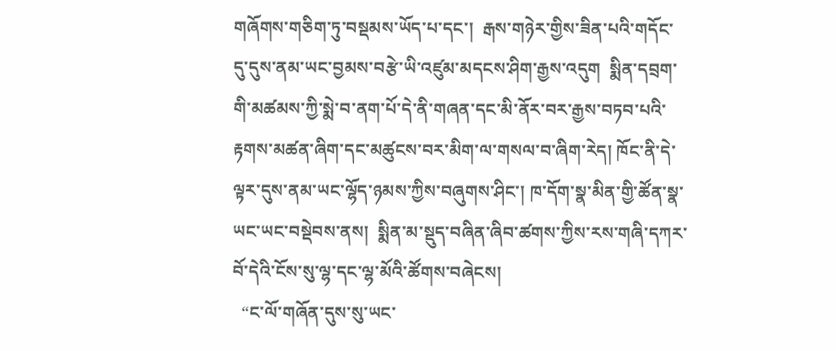གཞོགས་གཅིག་ཏུ་བསྡམས་ཡོད་པ་དང་།  རྒས་གཉེར་གྱིས་ཟིན་པའི་གདོང་དུ་དུས་ནམ་ཡང་བྱམས་བརྩེ་ཡི་འཛུམ་མདངས་ཤིག་རྒྱས་འདུག  སྨིན་དབྲག་གི་མཚམས་ཀྱི་སྨེ་བ་ནག་པོ་དེ་ནི་གཞན་དང་མི་ནོར་བར་རྒྱས་བཏབ་པའི་རྟགས་མཚན་ཞིག་དང་མཚུངས་བར་མིག་ལ་གསལ་བ་ཞིག་རེད། ཁོང་ནི་དེ་ལྟར་དུས་ནམ་ཡང་ལྷོད་ཉམས་ཀྱིས་བཞུགས་ཤིང་། ཁ་དོག་སྣ་མིན་གྱི་ཚོན་སྣ་ཡང་ཡང་བསྡེབས་ནས།  སྨིན་མ་སྡུད་བཞིན་ཞིབ་ཚགས་ཀྱིས་རས་གཞི་དཀར་བོ་དེའི་ངོས་སུ་ལྷ་དང་ལྷ་མོའི་ཚོགས་བཞེངས།
  “ང་ལོ་གཞོན་དུས་སུ་ཡང་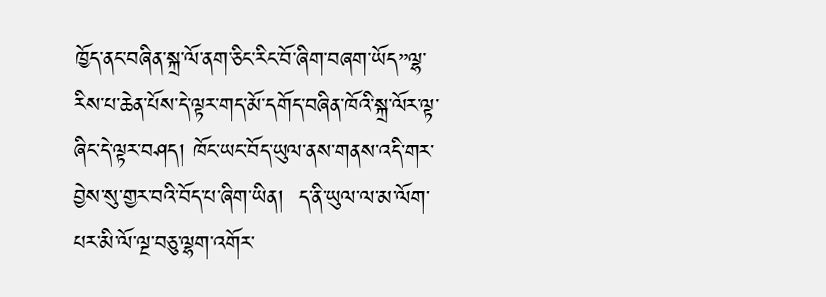ཁྱོད་ནང་བཞིན་སྐྲ་ལོ་ནག་ཅིང་རིང་བོ་ཞིག་བཞག་ཡོད”ལྷ་རིས་པ་ཆེན་པོས་དེ་ལྟར་གད་མོ་དགོད་བཞིན་ཁོའི་སྐྲ་ལོར་ལྟ་ཞིང་དེ་ལྟར་བཤད། ཁོང་ཡང་བོད་ཡུལ་ནས་གནས་འདི་གར་བྱེས་སུ་གྱར་བའི་བོད་པ་ཞིག་ཡིན།  ད་ནི་ཡུལ་ལ་མ་ལོག་པར་མི་ལོ་ལྔ་བཅུ་ལྷག་འགོར་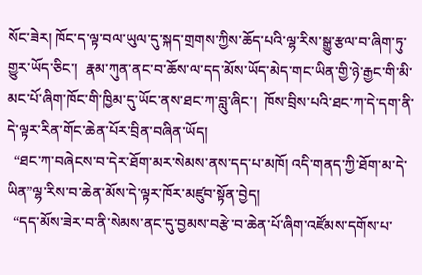སོང་ཟེར། ཁོང་ད་ལྟ་བལ་ཡུལ་དུ་སྐད་གྲགས་ཀྱིས་ཆོད་པའི་ལྷ་རིས་སྒྱུ་རྩལ་བ་ཞིག་ཏུ་གྱུར་ཡོད་ཅིང་།  རྣམ་ཀུན་ནང་བ་ཆོས་ལ་དད་མོས་ཡོད་མེད་གང་ཡིན་གྱི་ཉེ་རྒྱང་གི་མི་མང་པོ་ཞིག་ཁོང་གི་ཁྱིམ་དུ་ཡོང་ནས་ཐང་ཀ་བླུ་ཞིང་།  ཁོས་བྲིས་པའི་ཐང་ཀ་དེ་དག་ནི་དེ་ལྟར་རིན་གོང་ཆེན་པོར་བྲིན་བཞིན་ཡོད།
  “ཐང་ཀ་བཞེངས་བ་དེར་ཐོག་མར་སེམས་ནས་དད་པ་མཁོ། འདི་གནད་ཀྱི་ཐོག་མ་དེ་ཡིན”ལྷ་རིས་བ་ཆེན་མོས་དེ་ལྟར་ཁོར་མཛུབ་སྟོན་བྱེད།
  “དད་མོས་ཟེར་བ་ནི་སེམས་ནང་དུ་བྱམས་བརྩེ་བ་ཆེན་པོ་ཞིག་འཛོམས་དགོས་པ་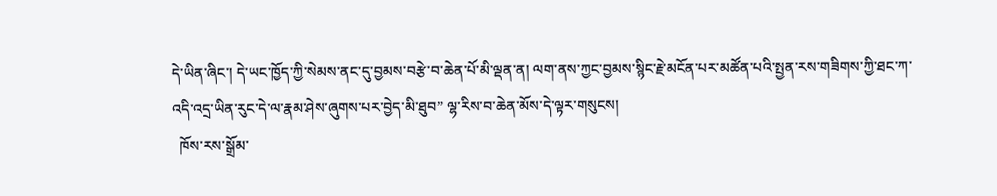དེ་ཡིན་ཞིང་། དེ་ཡང་ཁྱོད་ཀྱི་སེམས་ནང་དུ་བྱམས་བརྩེ་བ་ཆེན་པོ་མི་ལྡན་ན། ལག་ནས་ཀྱང་བྱམས་སྙིང་རྗེ་མངོན་པར་མཚོན་པའི་སྤྱན་རས་གཟིགས་ཀྱི་ཐང་ཀ་འདི་འདྲ་ཡིན་རུང་དེ་ལ་རྣམ་ཤེས་ཞུགས་པར་བྱེད་མི་ཐུབ” ལྷ་རིས་བ་ཆེན་མོས་དེ་ལྟར་གསུངས།
  ཁོས་རས་སྒྲོམ་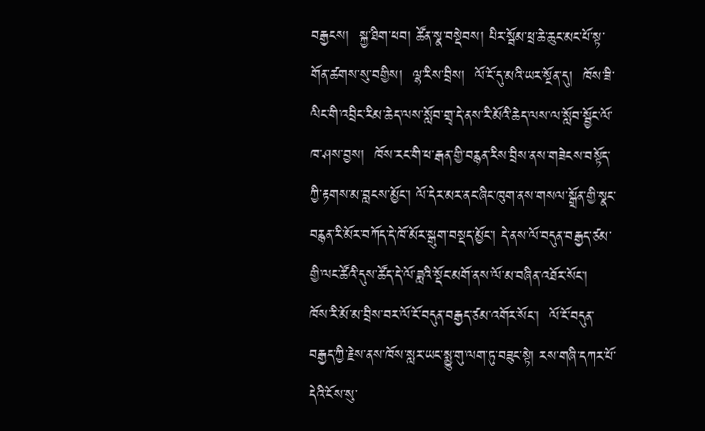བརྒྱངས།  སྐྱ་ཐིག་ཕབ། ཚོན་སྣ་བསྡེབས། པིར་སྦོམ་ཕྲ་ཆེ་ཆུང་མང་པོ་སྟ་གོན་ཚགས་སུ་བགྱིས།  ལྷ་རིས་བྲིས།  ལོ་ངོ་དུ་མའི་ཡར་སྔོན་དུ།  ཁོས་ཟི་ལིང་གི་འབྲིང་རིམ་ཆེད་ལས་སློབ་གྲྭ་དེ་ནས་རི་མོའི་ཆེད་ལས་ལ་སློབ་སྦྱོང་ལོ་ཁ་ཤས་བྱས།  ཁོས་རང་གི་ཕ་རྒན་གྱི་བརྙན་རིས་བྲིས་ནས་གཟེངས་བསྟོད་ཀྱི་རྟགས་མ་བླངས་མྱོང་། ལོ་དེར་མར་ནང་ཞིང་ཁུག་ནས་གསལ་སྒྲོན་གྱི་སྣང་བརྙན་རི་མོར་བཀོད་དེ་ཁོ་མོར་སྒུག་བསྡད་མྱོང་། དེ་ནས་ལོ་བདུན་བརྒྱད་ཙམ་གྱི་ལང་ཚོའི་དུས་ཚོད་དེ་ལོ་ཟླའི་སྡོང་མགོ་ནས་ལོ་མ་བཞིན་འཐོར་སོང་།  ཁོས་རི་མོ་མ་བྲིས་བར་ལོ་ངོ་བདུན་བརྒྱད་ཙམ་འགོར་སོང་།  ལོ་ངོ་བདུན་བརྒྱད་ཀྱི་རྗེས་ནས་ཁོས་སླར་ཡང་སྨྱུ་གུ་ལག་ཏུ་བཟུང་སྟེ། རས་གཞི་དཀར་པོ་དེའི་ངོས་སུ་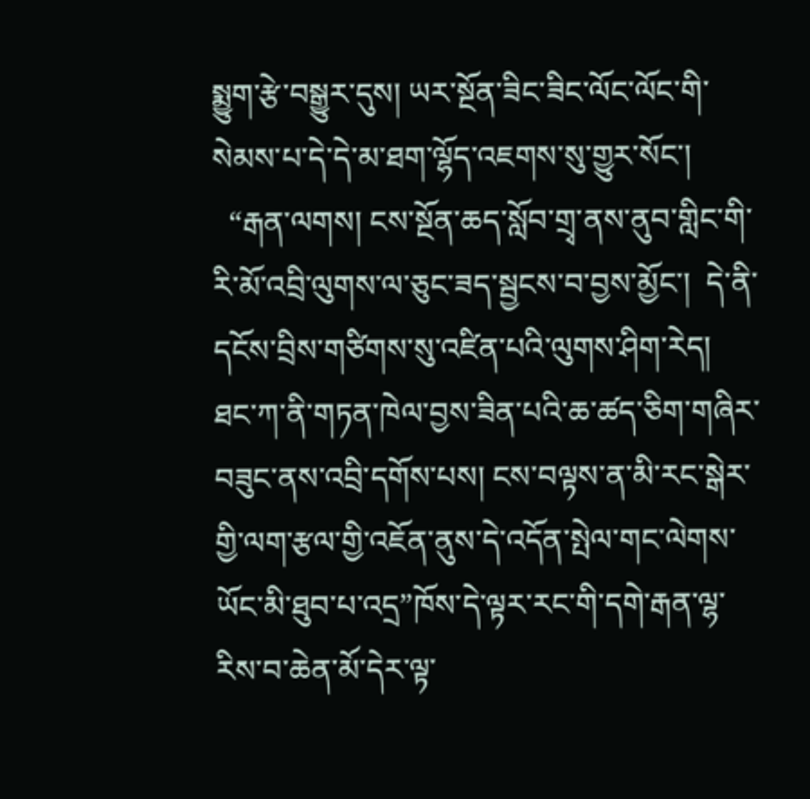སྨྱུག་རྩེ་བསྒྱུར་དུས། ཡར་སྔོན་ཟིང་ཟིང་ལོང་ལོང་གི་སེམས་པ་དེ་དེ་མ་ཐག་ལྷོད་འཇགས་སུ་གྱུར་སོང་།
  “རྒན་ལགས། ངས་སྔོན་ཆད་སློབ་གྲྭ་ནས་ནུབ་གླིང་གི་རི་མོ་འབྲི་ལུགས་ལ་ཅུང་ཟད་སྦྱངས་བ་བྱས་མྱོང་།  དེ་ནི་དངོས་བྲིས་གཙིགས་སུ་འཛིན་པའི་ལུགས་ཤིག་རེད། ཐང་ཀ་ནི་གཏན་ཁེལ་བྱས་ཟིན་པའི་ཆ་ཚད་ཅིག་གཞིར་བཟུང་ནས་འབྲི་དགོས་པས། ངས་བལྟས་ན་མི་རང་སྒེར་གྱི་ལག་རྩལ་གྱི་འཇོན་ནུས་དེ་འདོན་སྤེལ་གང་ལེགས་ཡོང་མི་ཐུབ་པ་འདྲ”ཁོས་དེ་ལྟར་རང་གི་དགེ་རྒན་ལྷ་རིས་བ་ཆེན་མོ་དེར་ལྟ་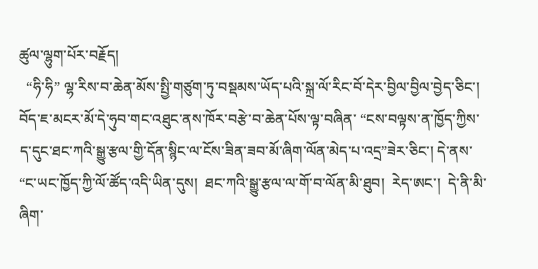ཚུལ་ལྷུག་པོར་བརྗོད།
  “ཧི་ཧི” ལྷ་རིས་བ་ཆེན་མོས་སྤྱི་གཙུག་ཏུ་བསྡམས་ཡོད་པའི་སྐྲ་ལོ་རིང་བོ་དེར་བྱིལ་བྱིལ་བྱེད་ཅིང་། བོད་ཇ་མངར་མོ་དེ་ཧུབ་གང་འཐུང་ནས་ཁོར་བརྩེ་བ་ཆེན་པོས་ལྟ་བཞིན་ “ངས་བལྟས་ན་ཁྱོད་ཀྱིས་ད་དུང་ཐང་ཀའི་སྒྱུ་རྩལ་གྱི་དོན་སྙིང་ལ་ངོས་ཟིན་ཟབ་མོ་ཞིག་ལོན་མེད་པ་འདྲ”ཟེར་ཅིང་། དེ་ནས་ “ང་ཡང་ཁྱོད་ཀྱི་ལོ་ཚོད་འདི་ཡིན་དུས།  ཐང་ཀའི་སྒྱུ་རྩལ་ལ་གོ་བ་ལོན་མི་ཐུབ།  རེད་ཨང་།  དེ་ནི་མི་ཞིག་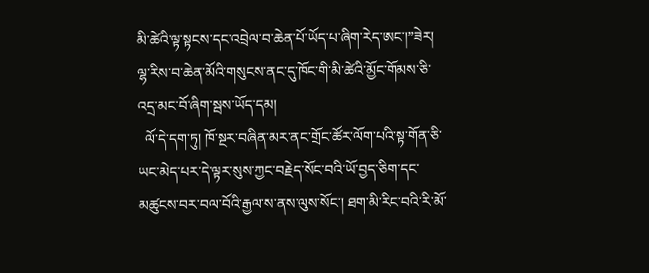མི་ཚེའི་ལྟ་སྟངས་དང་འབྲེལ་བ་ཆེན་པོ་ཡོད་པ་ཞིག་རེད་ཨང་།”ཟེར།  ལྷ་རིས་བ་ཆེན་མོའི་གསུངས་ནང་དུ་ཁོང་གི་མི་ཚེའི་མྱོང་གོམས་ཅི་འདྲ་མང་བོ་ཞིག་སྦས་ཡོད་དམ།
  ལོ་དེ་དག་ཏུ། ཁོ་སྔར་བཞིན་མར་ནང་གྲོང་ཚོར་ལོག་པའི་སྟ་གོན་ཅི་ཡང་མེད་པར་དེ་ལྟར་སུས་ཀྱང་བརྗེད་སོང་བའི་ཡོ་བྱད་ཅིག་དང་མཚུངས་བར་བལ་བོའི་རྒྱལ་ས་ནས་ལུས་སོང་། ཐག་མི་རིང་བའི་རི་མོ་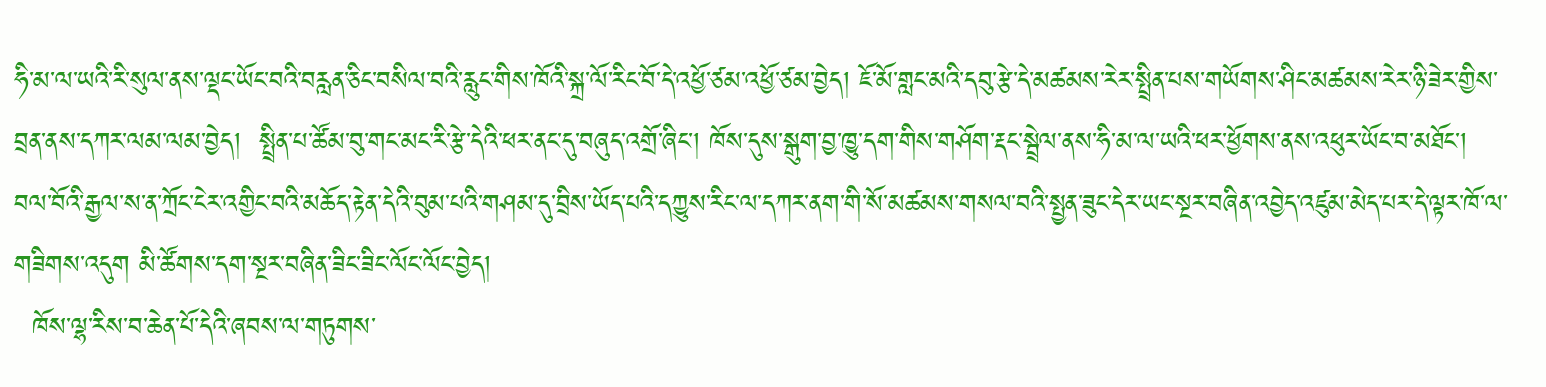ཧི་མ་ལ་ཡའི་རི་སུལ་ནས་ལྡང་ཡོང་བའི་བརླན་ཅིང་བསིལ་བའི་རླུང་གིས་ཁོའི་སྐྲ་ལོ་རིང་བོ་དེ་འཕྱོ་ཙམ་འཕྱོ་ཙམ་བྱེད། ཇོ་མོ་གླང་མའི་དབུ་རྩེ་དེ་མཚམས་རེར་སྤྲིན་པས་གཡོགས་ཤིང་མཚམས་རེར་ཉི་ཟེར་གྱིས་བྲན་ནས་དཀར་ལམ་ལམ་བྱེད།  སྤྲིན་པ་ཚོམ་བུ་གང་མང་རི་རྩེ་དེའི་ཕར་ནང་དུ་བཞུད་འགྲོ་ཞིང་། ཁོས་དུས་སྒུག་བྱ་ཁྱུ་དག་གིས་གཤོག་རྡང་སྦྲེལ་ནས་ཧི་མ་ལ་ཡའི་ཕར་ཕྱོགས་ནས་འཕུར་ཡོང་བ་མཐོང་།  བལ་བོའི་རྒྱལ་ས་ན་ཀྲོང་ངེར་འགྱིང་བའི་མཆོད་རྟེན་དེའི་བུམ་པའི་གཤམ་དུ་བྲིས་ཡོད་པའི་དཀྱུས་རིང་ལ་དཀར་ནག་གི་སོ་མཚམས་གསལ་བའི་སྤྱན་ཟུང་དེར་ཡང་སྔར་བཞིན་འབྱེད་འཛུམ་མེད་པར་དེ་ལྟར་ཁོ་ལ་གཟིགས་འདུག མི་ཚོགས་དག་སྔར་བཞིན་ཟིང་ཟིང་ལོང་ལོང་བྱེད།
  ཁོས་ལྷ་རིས་བ་ཆེན་པོ་དེའི་ཞབས་ལ་གཏུགས་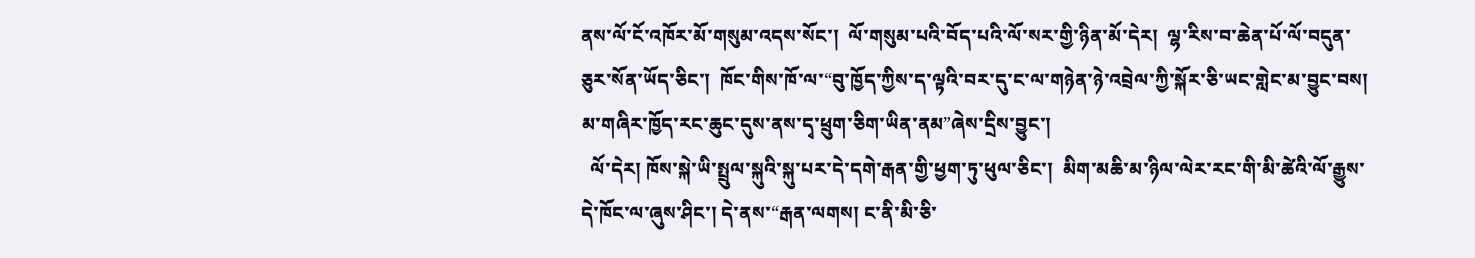ནས་ལོ་ངོ་འཁོར་མོ་གསུམ་འདས་སོང་།  ལོ་གསུམ་པའི་བོད་པའི་ལོ་སར་གྱི་ཉིན་མོ་དེར།  ལྷ་རིས་བ་ཆེན་པོ་ལོ་བདུན་ཅུར་སོན་ཡོད་ཅིང་།  ཁོང་གིས་ཁོ་ལ་“བུ་ཁྱོད་ཀྱིས་ད་ལྟའི་བར་དུ་ང་ལ་གཉེན་ཉེ་འབྲེལ་ཀྱི་སྐོར་ཅི་ཡང་གླེང་མ་བྱུང་བས། མ་གཞིར་ཁྱོད་རང་ཆུང་དུས་ནས་དྭ་ཕྲུག་ཅིག་ཡིན་ནམ”ཞེས་དྲིས་བྱུང་།
  ལོ་དེར། ཁོས་སྐེ་ཡི་སྤྲུལ་སྐུའི་སྐུ་པར་དེ་དགེ་རྒན་གྱི་ཕྱག་ཏུ་ཕུལ་ཅིང་།  མིག་མཆི་མ་ཉིལ་ལེར་རང་གི་མི་ཚེའི་ལོ་རྒྱུས་དེ་ཁོང་ལ་ཞུས་ཤིང་། དེ་ནས་“རྒན་ལགས། ང་ནི་མི་ཅི་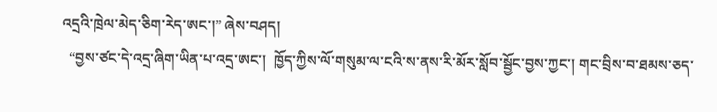འདྲའི་ཁྲེལ་མེད་ཅིག་རེད་ཨང་།” ཞེས་བཤད།
  “བྱས་ཙང་དེ་འདྲ་ཞིག་ཡིན་པ་འདྲ་ཨང་།  ཁྱོད་ཀྱིས་ལོ་གསུམ་ལ་ངའི་ས་ནས་རི་མོར་སློབ་སྦྱོང་བྱས་ཀྱང་། གང་བྲིས་བ་ཐམས་ཅད་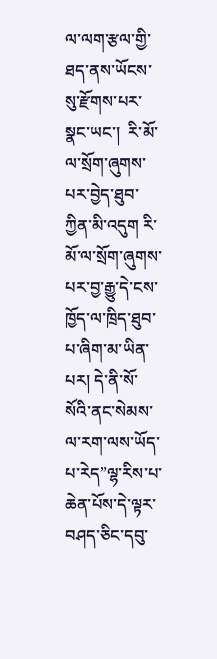ལ་ལག་རྩལ་གྱི་ཐད་ནས་ཡོངས་སུ་རྫོགས་པར་སྣང་ཡང་།  རི་མོ་ལ་སྲོག་ཞུགས་པར་བྱེད་ཐུབ་ཀྱིན་མི་འདུག རི་མོ་ལ་སྲོག་ཞུགས་པར་བྱ་རྒྱུ་དེ་ངས་ཁྱོད་ལ་ཁྲིད་ཐུབ་པ་ཞིག་མ་ཡིན་པར། དེ་ནི་སོ་སོའི་ནང་སེམས་ལ་རག་ལས་ཡོད་པ་རེད”ལྷ་རིས་པ་ཆེན་པོས་དེ་ལྟར་བཤད་ཅིང་དབུ་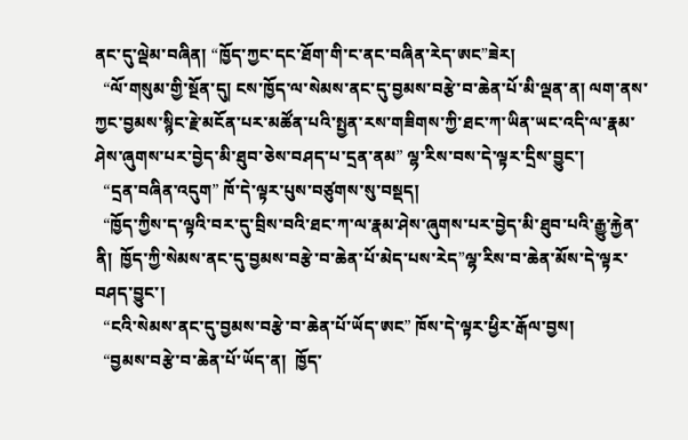ནང་དུ་ལྡེམ་བཞིན། “ཁྱོད་ཀྱང་དང་ཐོག་གི་ང་ནང་བཞིན་རེད་ཨང”ཟེར།
  “ལོ་གསུམ་གྱི་སྔོན་དུ། ངས་ཁྱོད་ལ་སེམས་ནང་དུ་བྱམས་བརྩེ་བ་ཆེན་པོ་མི་ལྡན་ན། ལག་ནས་ཀྱང་བྱམས་སྙིང་རྗེ་མངོན་པར་མཚོན་པའི་སྤྱན་རས་གཟིགས་ཀྱི་ཐང་ཀ་ཡིན་ཡང་འདི་ལ་རྣམ་ཤེས་ཞུགས་པར་བྱེད་མི་ཐུབ་ཅེས་བཤད་པ་དྲན་ནམ” ལྷ་རིས་བས་དེ་ལྟར་དྲིས་བྱུང་།
  “དྲན་བཞིན་འདུག” ཁོ་དེ་ལྟར་པུས་བཙུགས་སུ་བསྡད།
  “ཁྱོད་ཀྱིས་ད་ལྟའི་བར་དུ་བྲིས་བའི་ཐང་ཀ་ལ་རྣམ་ཤེས་ཞུགས་པར་བྱེད་མི་ཐུབ་པའི་རྒྱུ་རྐྱེན་ནི།  ཁྱོད་ཀྱི་སེམས་ནང་དུ་བྱམས་བརྩེ་བ་ཆེན་པོ་མེད་པས་རེད”ལྷ་རིས་བ་ཆེན་མོས་དེ་ལྟར་བཤད་བྱུང་།
  “ངའི་སེམས་ནང་དུ་བྱམས་བརྩེ་བ་ཆེན་པོ་ཡོད་ཨང” ཁོས་དེ་ལྟར་ཕྱིར་རྒོལ་བྱས།
  “བྱམས་བརྩེ་བ་ཆེན་པོ་ཡོད་ན།  ཁྱོད་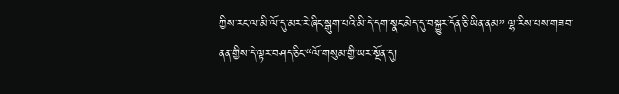ཀྱིས་རང་ལ་མི་ལོ་དུ་མར་རེ་ཞིང་སྒུག་པའི་མི་དེ་དག་སྣང་མེད་དུ་བསྐྱུར་དོན་ཅི་ཡིན་ནམ” ལྷ་རིས་པས་གཟབ་ནན་གྱིས་དེ་ལྟར་བཤད་ཅིང་“ལོ་གསུམ་གྱི་ཡར་སྔོན་དུ།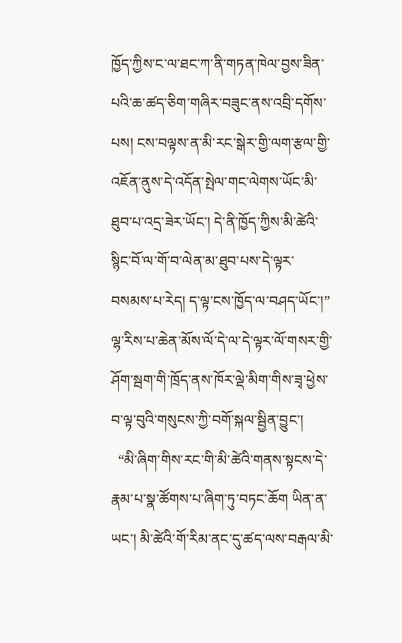ཁྱོད་ཀྱིས་ང་ལ་ཐང་ཀ་ནི་གཏན་ཁེལ་བྱས་ཟིན་པའི་ཆ་ཚད་ཅིག་གཞིར་བཟུང་ནས་འབྲི་དགོས་པས། ངས་བལྟས་ན་མི་རང་སྒེར་གྱི་ལག་རྩལ་གྱི་འཇོན་ནུས་དེ་འདོན་སྤེལ་གང་ལེགས་ཡོང་མི་ཐུབ་པ་འདྲ་ཟེར་ཡོང་། དེ་ནི་ཁྱོད་ཀྱིས་མི་ཚེའི་སྙིང་བོ་ལ་གོ་བ་ལེན་མ་ཐུབ་པས་དེ་ལྟར་བསམས་པ་རེད། ད་ལྟ་ངས་ཁྱོད་ལ་བཤད་ཡོང་།” ལྷ་རིས་པ་ཆེན་མོས་ལོ་དེ་ལ་དེ་ལྟར་ལོ་གསར་གྱི་ཤོག་སྦག་གི་ཁྲོད་ནས་ཁོར་ལྡེ་མིག་གིས་ཟྭ་ཕྱེས་བ་ལྟ་བུའི་གསུངས་ཀྱི་བགོ་སྐལ་སྦྱིན་བྱུང་།
  “མི་ཞིག་གིས་རང་གི་མི་ཚེའི་གནས་སྟངས་དེ་རྣམ་པ་སྣ་ཚོགས་པ་ཞིག་ཏུ་བཏང་ཆོག ཡིན་ན་ཡང་། མི་ཚེའི་གོ་རིམ་ནང་དུ་ཚད་ལས་བརྒལ་མི་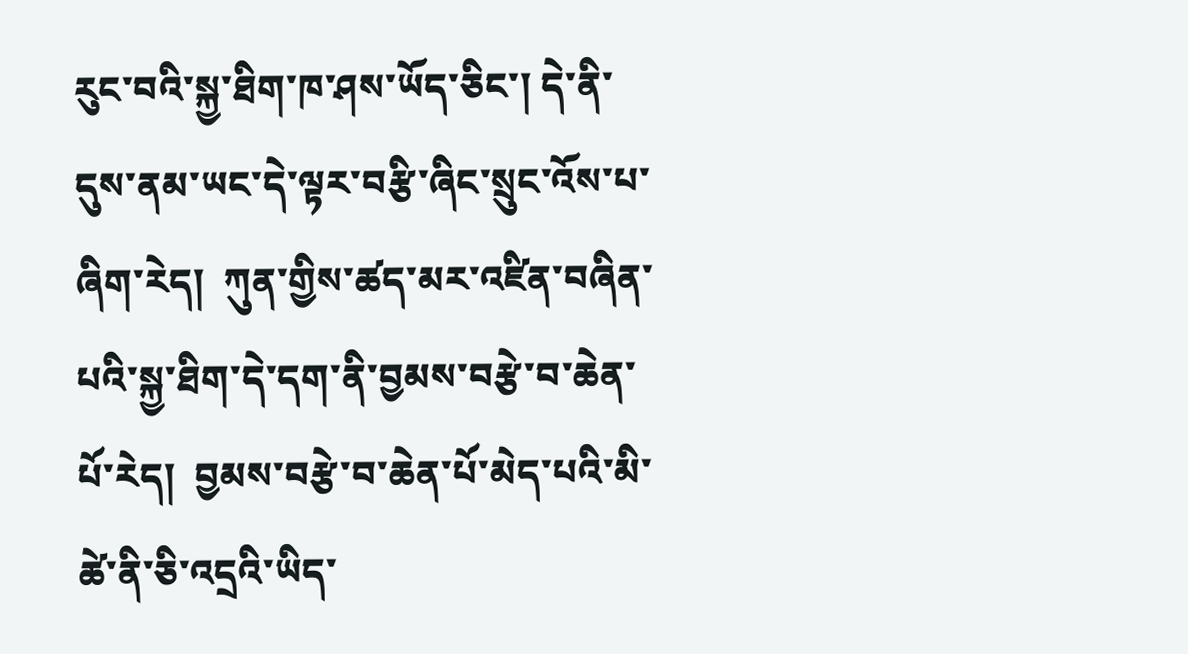རུང་བའི་སྐྱ་ཐིག་ཁ་ཤས་ཡོད་ཅིང་། དེ་ནི་དུས་ནམ་ཡང་དེ་ལྟར་བརྩི་ཞིང་སྲུང་འོས་པ་ཞིག་རེད།  ཀུན་གྱིས་ཚད་མར་འཛིན་བཞིན་པའི་སྐྱ་ཐིག་དེ་དག་ནི་བྱམས་བརྩེ་བ་ཆེན་པོ་རེད།  བྱམས་བརྩེ་བ་ཆེན་པོ་མེད་པའི་མི་ཚེ་ནི་ཅི་འདྲའི་ཡིད་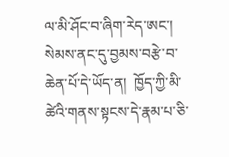ལ་མི་ཤོང་བ་ཞིག་རེད་ཨང་། སེམས་ནང་དུ་བྱམས་བརྩེ་བ་ཆེན་པོ་དེ་ཡོད་ན།  ཁྱོད་ཀྱི་མི་ཚེའི་གནས་སྟངས་དེ་རྣམ་པ་ཅི་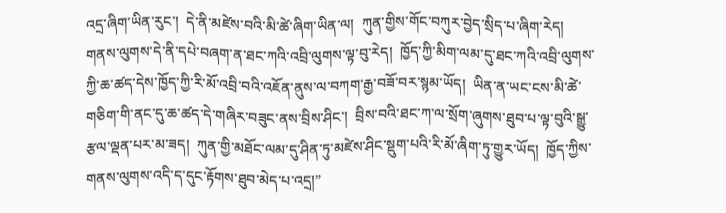འདྲ་ཞིག་ཡིན་རུང་།  དེ་ནི་མཛེས་བའི་མི་ཚེ་ཞིག་ཡིན་ལ།  ཀུན་གྱིས་གོང་བཀུར་བྱེད་སྲིད་པ་ཞིག་རེད། གནས་ལུགས་དེ་ནི་དཔེ་བཞག་ན་ཐང་ཀའི་འབྲི་ལུགས་ལྟ་བུ་རེད།  ཁྱོད་ཀྱི་མིག་ལམ་དུ་ཐང་ཀའི་འབྲི་ལུགས་ཀྱི་ཆ་ཚད་དེས་ཁྱོད་ཀྱི་རི་མོ་འབྲི་བའི་འཇོན་ནུས་ལ་བཀག་རྒྱ་བཟོ་བར་སྙམ་ཡོད།  ཡིན་ན་ཡང་ངས་མི་ཚེ་གཅིག་གི་ནང་དུ་ཆ་ཚད་དེ་གཞིར་བཟུང་ནས་བྲིས་ཤིང་།  བྲིས་བའི་ཐང་ཀ་ལ་སྲོག་ཞུགས་ཐུབ་པ་ལྟ་བུའི་སྒྱུ་རྩལ་ལྡན་པར་མ་ཟད།  ཀུན་གྱི་མཐོང་ལམ་དུ་ཤིན་ཏུ་མཛེས་ཤིང་སྡུག་པའི་རི་མོ་ཞིག་ཏུ་གྱུར་ཡོད།  ཁྱོད་ཀྱིས་གནས་ལུགས་འདི་ད་དུང་རྟོགས་ཐུབ་མེད་པ་འདྲ།”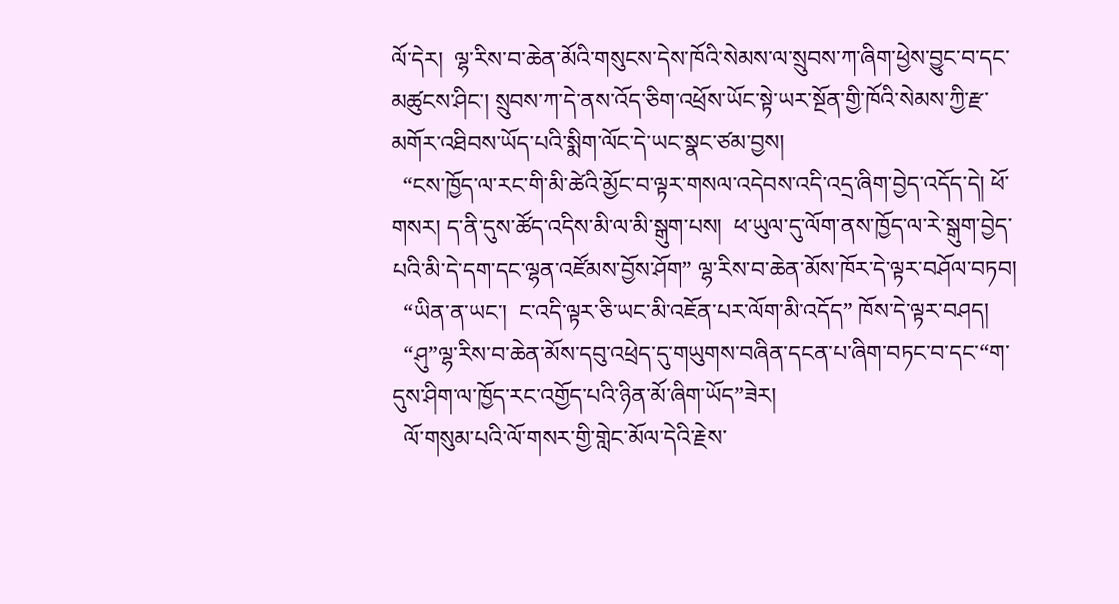ལོ་དེར།  ལྷ་རིས་བ་ཆེན་མོའི་གསུངས་དེས་ཁོའི་སེམས་ལ་སྲུབས་ཀ་ཞིག་ཕྱེས་བྱུང་བ་དང་མཚུངས་ཤིང་། སྲུབས་ཀ་དེ་ནས་འོད་ཅིག་འཕྲོས་ཡོང་སྟེ་ཡར་སྔོན་གྱི་ཁོའི་སེམས་ཀྱི་རྫ་མགོར་འཐིབས་ཡོད་པའི་སྨིག་ལོང་དེ་ཡང་སྣང་ཙམ་བྱས།
  “ངས་ཁྱོད་ལ་རང་གི་མི་ཚེའི་མྱོང་བ་ལྟར་གསལ་འདེབས་འདི་འདྲ་ཞིག་བྱེད་འདོད་དེ། ཕོ་གསར། ད་ནི་དུས་ཚོད་འདིས་མི་ལ་མི་སྒུག་པས།  ཕ་ཡུལ་དུ་ལོག་ནས་ཁྱོད་ལ་རེ་སྒུག་བྱེད་པའི་མི་དེ་དག་དང་ལྷན་འཛོམས་བྱོས་ཤོག” ལྷ་རིས་བ་ཆེན་མོས་ཁོར་དེ་ལྟར་བཤོལ་བཏབ།
  “ཡིན་ན་ཡང་།  ང་འདི་ལྟར་ཅི་ཡང་མི་འཇོན་པར་ལོག་མི་འདོད” ཁོས་དེ་ལྟར་བཤད།
  “ཤུ”ལྷ་རིས་བ་ཆེན་མོས་དབུ་འཕྲེད་དུ་གཡུགས་བཞིན་དངན་པ་ཞིག་བཏང་བ་དང་“ག་དུས་ཤིག་ལ་ཁྱོད་རང་འགྱོད་པའི་ཉིན་མོ་ཞིག་ཡོད”ཟེར།
  ལོ་གསུམ་པའི་ལོ་གསར་གྱི་གླེང་མོལ་དེའི་རྗེས་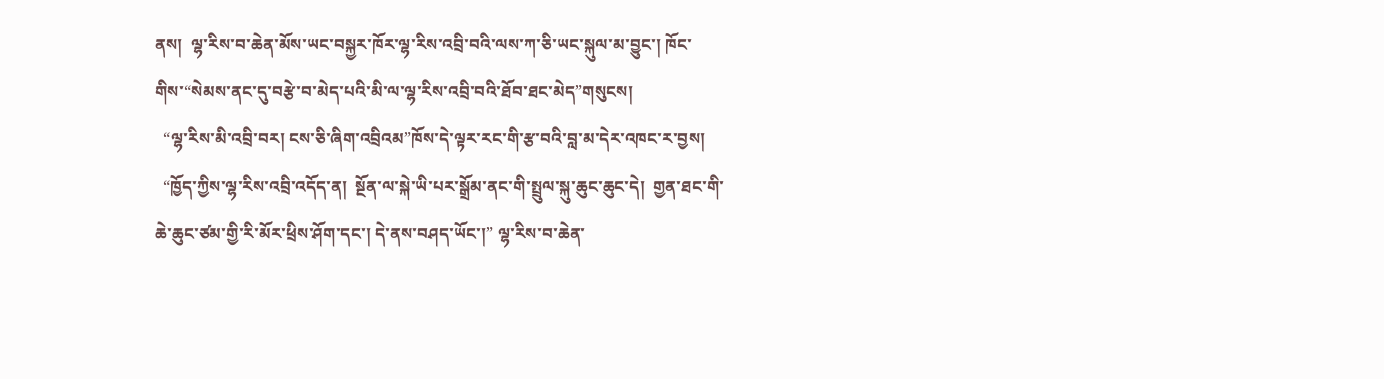ནས།  ལྷ་རིས་བ་ཆེན་མོས་ཡང་བསྐྱར་ཁོར་ལྷ་རིས་འབྲི་བའི་ལས་ཀ་ཅི་ཡང་སྐུལ་མ་བྱུང་། ཁོང་གིས་“སེམས་ནང་དུ་བརྩེ་བ་མེད་པའི་མི་ལ་ལྷ་རིས་འབྲི་བའི་ཐོབ་ཐང་མེད”གསུངས།
  “ལྷ་རིས་མི་འབྲི་བར། ངས་ཅི་ཞིག་འབྲིའམ”ཁོས་དེ་ལྟར་རང་གི་རྩ་བའི་བླ་མ་དེར་འཁང་ར་བྱས།
  “ཁྱོད་ཀྱིས་ལྷ་རིས་འབྲི་འདོད་ན།  སྔོན་ལ་སྐེ་ཡི་པར་སྒྲོམ་ནང་གི་སྤྲུལ་སྐུ་ཆུང་ཆུང་དེ།  གྱན་ཐང་གི་ཆེ་ཆུང་ཙམ་གྱི་རི་མོར་ཕྲིས་ཤོག་དང་། དེ་ནས་བཤད་ཡོང་།” ལྷ་རིས་བ་ཆེན་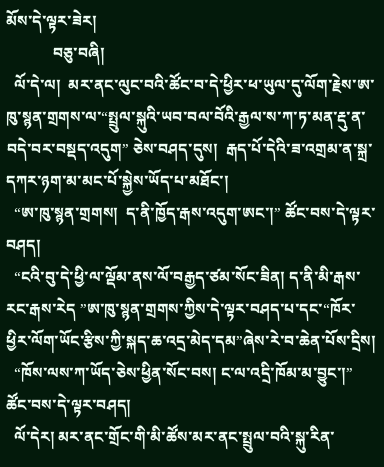མོས་དེ་ལྟར་ཟེར།
            བཅུ་བཞི།
  ལོ་དེ་ལ།  མར་ནང་ལུང་བའི་ཚོང་བ་དེ་ཕྱིར་ཕ་ཡུལ་དུ་ལོག་རྗེས་ཨ་ཁུ་སྙན་གྲགས་ལ་“སྤྲུལ་སྐུའི་ཡབ་བལ་བོའི་རྒྱལ་ས་ཀ་ཏ་མན་རྡུ་ན་བདེ་བར་བསྡད་འདུག” ཅེས་བཤད་དུས།  རྒད་པོ་དེའི་ཟ་འགྲམ་ན་སྐྲ་དཀར་ཉག་མ་མང་པོ་སྐྱེས་ཡོད་པ་མཐོང་།
  “ཨ་ཁུ་སྙན་གྲགས།  ད་ནི་ཁྱོད་རྒས་འདུག་ཨང་།” ཚོང་བས་དེ་ལྟར་བཤད།
  “ངའི་བུ་དེ་ཕྱི་ལ་ལྡོམ་ནས་ལོ་བརྒྱད་ཙམ་སོང་ཟིན། ད་ནི་མི་རྒས་རང་རྒས་རེད ”ཨ་ཁུ་སྙན་གྲགས་ཀྱིས་དེ་ལྟར་བཤད་པ་དང་“ཁོར་ཕྱིར་ལོག་ཡོང་རྩིས་ཀྱི་སྐད་ཆ་འདྲ་མེད་དམ”ཞེས་རེ་བ་ཆེན་པོས་དྲིས།
  “ཁོས་ལས་ཀ་ཡོད་ཅེས་ཕྱིན་སོང་བས། ང་ལ་འདྲི་ཁོམ་མ་བྱུང་།” ཚོང་བས་དེ་ལྟར་བཤད།
  ལོ་དེར། མར་ནང་གྲོང་གི་མི་ཚོས་མར་ནང་སྤྲུལ་བའི་སྐུ་རིན་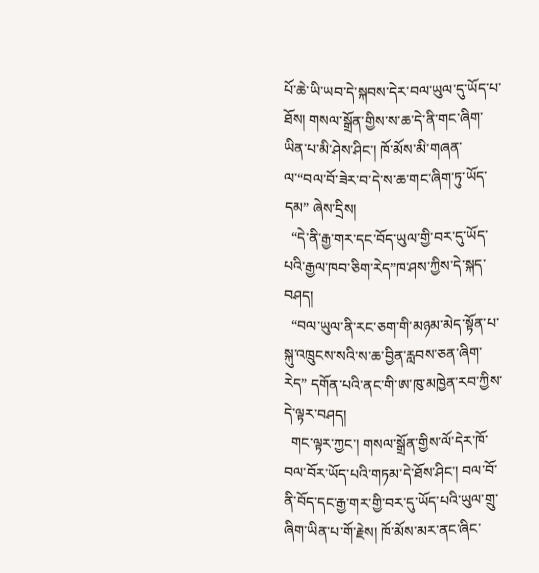པོ་ཆེ་ཡི་ཡབ་དེ་སྐབས་དེར་བལ་ཡུལ་དུ་ཡོད་པ་ཐོས། གསལ་སྒྲོན་གྱིས་ས་ཆ་དེ་ནི་གང་ཞིག་ཡིན་པ་མི་ཤེས་ཤིང་། ཁོ་མོས་མི་གཞན་ལ་“བལ་བོ་ཟེར་བ་དེ་ས་ཆ་གང་ཞིག་ཏུ་ཡོད་དམ” ཞེས་དྲིས།
  “དེ་ནི་རྒྱ་གར་དང་བོད་ཡུལ་གྱི་བར་དུ་ཡོད་པའི་རྒྱལ་ཁབ་ཅིག་རེད”ཁ་ཤས་ཀྱིས་དེ་སྐད་བཤད།
  “བལ་ཡུལ་ནི་རང་ཅག་གི་མཉམ་མེད་སྟོན་པ་སྐུ་འཁྲུངས་སའི་ས་ཆ་བྱིན་རླབས་ཅན་ཞིག་རེད” དགོན་པའི་ནང་གི་ཨ་ཁུ་མཁྱེན་རབ་ཀྱིས་དེ་ལྟར་བཤད།
  གང་ལྟར་ཀྱང་། གསལ་སྒྲོན་གྱིས་ལོ་དེར་ཁོ་བལ་བོར་ཡོད་པའི་གཏམ་དེ་ཐོས་ཤིང་། བལ་བོ་ནི་བོད་དང་རྒྱ་གར་གྱི་བར་དུ་ཡོད་པའི་ཡུལ་གྲུ་ཞིག་ཡིན་པ་གོ་རྗེས། ཁོ་མོས་མར་ནང་ཞིང་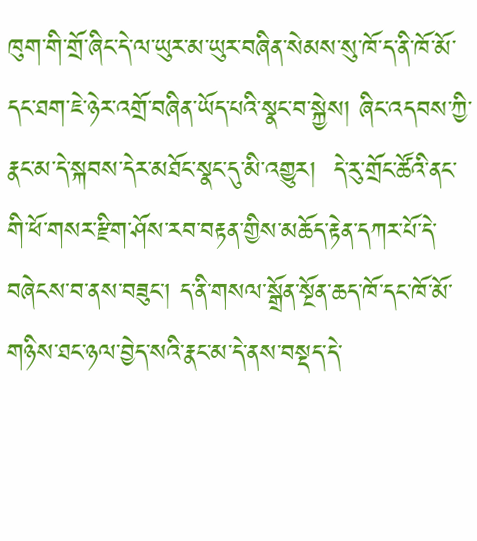ཁུག་གི་གྲོ་ཞིང་དེ་ལ་ཡུར་མ་ཡུར་བཞིན་སེམས་སུ་ཁོ་ད་ནི་ཁོ་མོ་དང་ཐག་ཇེ་ཉེར་འགྲོ་བཞིན་ཡོད་པའི་སྣང་བ་སྐྱེས། ཞིང་འདབས་ཀྱི་རྣང་མ་དེ་སྐབས་དེར་མཐོང་སྣང་དུ་མི་འགྱུར།  དེ་རུ་གྲོང་ཚོའི་ནང་གི་ཕོ་གསར་རྫིག་ཤོས་རབ་བརྟན་གྱིས་མཆོད་རྟེན་དཀར་པོ་དེ་བཞེངས་བ་ནས་བཟུང་། ད་ནི་གསལ་སྒྲོན་སྔོན་ཆད་ཁོ་དང་ཁོ་མོ་གཉིས་ཐང་ཉལ་བྱེད་སའི་རྣང་མ་དེ་ནས་བསྡད་དེ་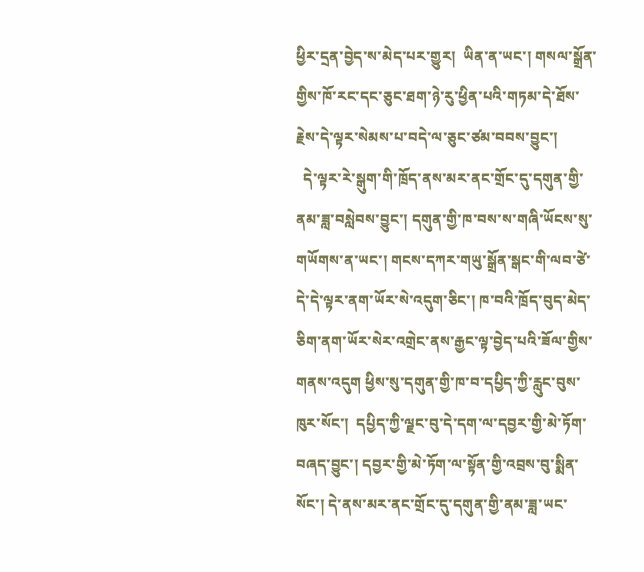ཕྱིར་དྲན་བྱེད་ས་མེད་པར་གྱུར།  ཡིན་ན་ཡང་། གསལ་སྒྲོན་གྱིས་ཁོ་རང་དང་ཅུང་ཐག་ཉེ་རུ་ཕྱིན་པའི་གཏམ་དེ་ཐོས་རྗེས་དེ་ལྟར་སེམས་པ་བདེ་ལ་ཅུང་ཙམ་བབས་བྱུང་།
  དེ་ལྟར་རེ་སྒུག་གི་ཁྲོད་ནས་མར་ནང་གྲོང་དུ་དགུན་གྱི་ནམ་ཟླ་བསླེབས་བྱུང་། དགུན་གྱི་ཁ་བས་ས་གཞི་ཡོངས་སུ་གཡོགས་ན་ཡང་། གངས་དཀར་གཡུ་སྒྲོན་སྒང་གི་ལབ་ཙེ་དེ་དེ་ལྟར་ནག་ཡོར་སེ་འདུག་ཅིང་། ཁ་བའི་ཁྲོད་བུད་མེད་ཅིག་ནག་ཡོར་སེར་འགྲེང་ནས་རྒྱང་ལྟ་བྱེད་པའི་ཟོལ་གྱིས་གནས་འདུག ཕྱིས་སུ་དགུན་གྱི་ཁ་བ་དཔྱིད་ཀྱི་རླུང་བུས་ཁུར་སོང་།  དཔྱིད་ཀྱི་ལྗང་བུ་དེ་དག་ལ་དབྱར་གྱི་མེ་ཏོག་བཞད་བྱུང་། དབྱར་གྱི་མེ་ཏོག་ལ་སྟོན་གྱི་འབྲས་བུ་སྨིན་སོང་། དེ་ནས་མར་ནང་གྲོང་དུ་དགུན་གྱི་ནམ་ཟླ་ཡང་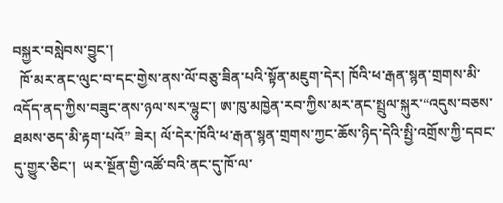བསྐྱར་བསླེབས་བྱུང་།
  ཁོ་མར་ནང་ལུང་བ་དང་གྱེས་ནས་ལོ་བཅུ་ཟིན་པའི་སྟོན་མཇུག་དེར། ཁོའི་ཕ་རྒན་སྙན་གྲགས་མི་འདོད་ནད་ཀྱིས་བཟུང་ནས་ཉལ་སར་ལྷུང་། ཨ་ཁུ་མཁྱེན་རབ་ཀྱིས་མར་ནང་སྤྲུལ་སྐུར་“འདུས་བཅས་ཐམས་ཅད་མི་རྟག་པའོ” ཟེར། ལོ་དེར་ཁོའི་ཕ་རྒན་སྙན་གྲགས་ཀྱང་ཆོས་ཉིད་དེའི་སྤྱི་འགྲོས་ཀྱི་དབང་དུ་གྱུར་ཅིང་།  ཡར་སྔོན་གྱི་འཚོ་བའི་ནང་དུ་ཁོ་ལ་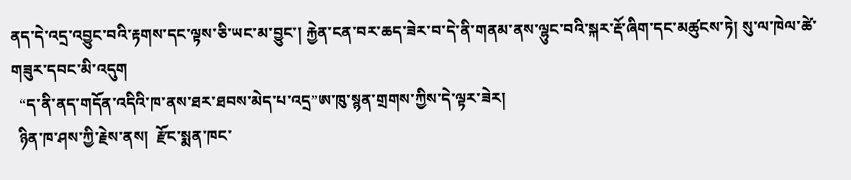ནད་དེ་འདྲ་འབྱུང་བའི་རྟགས་དང་ལྟས་ཅི་ཡང་མ་བྱུང་། རྐྱེན་ངན་བར་ཆད་ཟེར་བ་དེ་ནི་གནམ་ནས་ལྷུང་བའི་སྐར་རྡོ་ཞིག་དང་མཚུངས་ཏེ། སུ་ལ་ཁེལ་ཚེ་གཟུར་དབང་མི་འདུག
  “ད་ནི་ནད་གདོན་འདིའི་ཁ་ནས་ཐར་ཐབས་མེད་པ་འདྲ”ཨ་ཁུ་སྙན་གྲགས་ཀྱིས་དེ་ལྟར་ཟེར།
  ཉིན་ཁ་ཤས་ཀྱི་རྗེས་ནས།  རྫོང་སྨན་ཁང་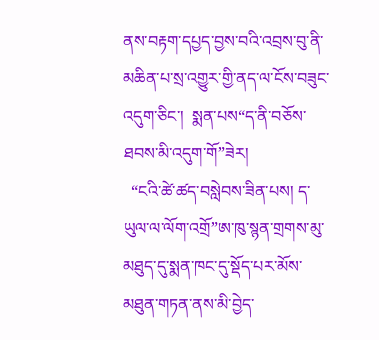ནས་བརྟག་དཔྱད་བྱས་བའི་འབྲས་བུ་ནི་མཆིན་པ་སྲ་འགྱུར་གྱི་ནད་ལ་ངོས་བཟུང་འདུག་ཅིང་།  སྨན་པས“ད་ནི་བཅོས་ཐབས་མི་འདུག་གོ”ཟེར།
  “ངའི་ཚེ་ཚད་བསླེབས་ཟིན་པས། ད་ཡུལ་ལ་ལོག་འགྲོ”ཨ་ཁུ་སྙན་གྲགས་མུ་མཐུད་དུ་སྨན་ཁང་དུ་སྡོད་པར་མོས་མཐུན་གཏན་ནས་མི་བྱེད་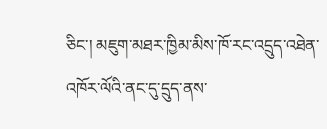ཅིང་། མཇུག་མཐར་ཁྱིམ་མིས་ཁོ་རང་འདྲུད་འཐེན་འཁོར་ལོའི་ནང་དུ་དྲུད་ནས་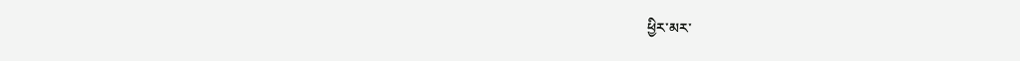ཕྱིར་མར་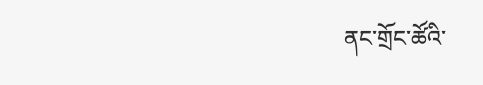ནང་གྲོང་ཚོའི་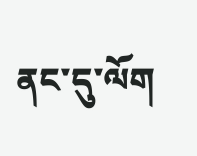ནང་དུ་ལོག